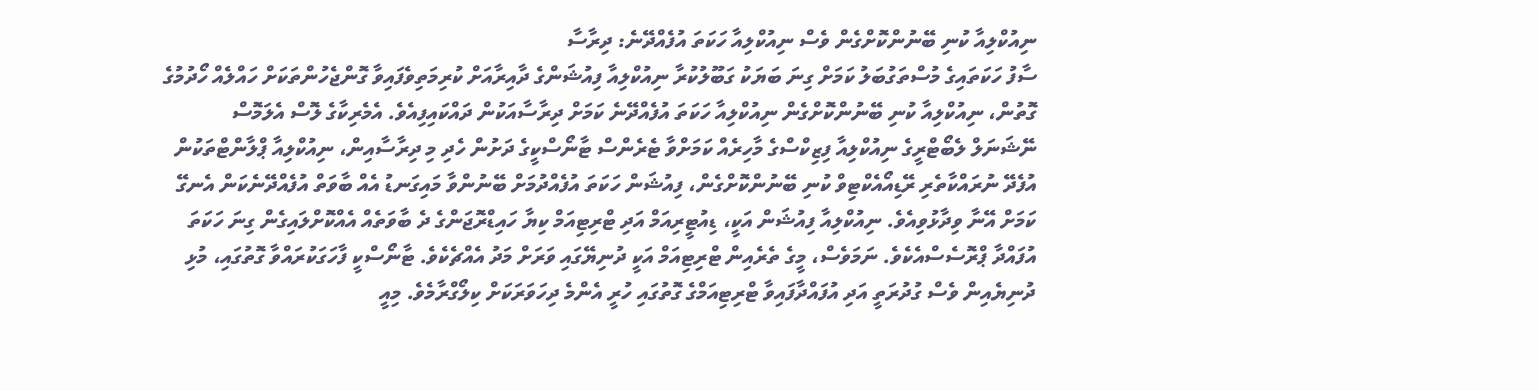ނިއުކްލިއާ ކުނި ބޭނުންކޮށްގެން ވެސް ނިއުކްލިއާ ހަކަތަ އުފެއްދޭނެ: ދިރާސާ
ސާފު ހަކަތައިގެ މުސްތަގުބަލު ކަމަށް ގިނަ ބަޔަކު ގަބޫލުކުރާ ނިއުކްލިއާ ފިއުޝަންގެ ދާއިރާއަށް ކުރިމަތިވެފައިވާ ގޮންޖެހުންތަކަށް ހައްލެއް ހޯދުމުގެ ގޮތުން، ނިއުކްލިއާ ކުނި ބޭނުންކޮށްގެން ނިއުކްލިއާ ހަކަތަ އުފެއްދޭނެ ކަމަށް ދިރާސާއަކުން ދައްކައިފިއެވެ. އެމެރިކާގެ ލޮސް އެލަމޮސް ނޭޝަނަލް ލެބޯޓްރީގެ ނިއުކްލިއާ ފިޒިކްސްގެ މާހިރެއް ކަމަށްވާ ޓެރެންސް ޓާނޯސްކީގެ ދަށުން ހެދި މި ދިރާސާއިން، ނިއުކްލިއާ ޕްލާންޓްތަކުން އުފެދޭ ނުރައްކާތެރި ރޭޑިއޯއެކްޓިވް ކުނި ބޭނުންކޮށްގެން، ފިއުޝަން ހަކަތަ އުފެއްދުމަށް ބޭނުންވާ މައިގަނޑު އެއް ބާވަތް އުފެއްދޭނެކަން އެނގޭ ކަމަށް އޭނާ ވިދާޅުވިއެވެ. ނިއުކްލިއާ ފިއުޝަން އަކީ، ޑިއުޓީރިއަމް އަދި ޓްރިޓިއަމް ކިޔާ ހައިޑްރޮޖަންގެ ދެ ބާވަތެއް އެއްކޮށްލައިގެން ގިނަ ހަކަތަ އުފައްދާ ޕްރޮސެސްއެކެވެ. ނަމަވެސް، މީގެ ތެރެއިން ޓްރިޓިއަމް އަކީ ދުނިޔޭގައި ވަރަށް މަދު އެއްޗެކެވެ. ޓާނޯސްކީ ފާހަގަކުރައްވާ ގޮތުގައި، މުޅި ދުނިޔެއިން ވެސް ގުދުރަތީ އަދި އުފައްދާފައިވާ ޓްރިޓިއަމްގެ ގޮތުގައި ހުރީ އެންމެ ދިހަވަރަކަށް ކިލޯގްރާމެވެ. މިއީ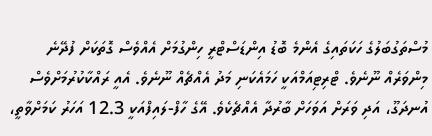މުސްތަގުބަލުގެ ހަކަތައިގެ އެންމެ ބޮޑު އިންޑަސްޓްރީ ހިންގުމަށް އެއްވެސް ގޮތަކަށް ފުދޭނެ މިންވަރެއް ނޫނެވެ. ޓްރިޓިއަމްއަކީ ހަމައެކަނި މަދު އެއްޗެއް ނޫނެވެ. އެއީ ރައްކާކުރުމަށްވެސް އުނދަގޫ، އަދި ވަރަށް އަވަހަށް ބާރުދާ އެއްޗެކެވެ. އޭގެ ހާފް-ލައިފްއަކީ 12.3 އަހަރު ކަމަށްވާތީ،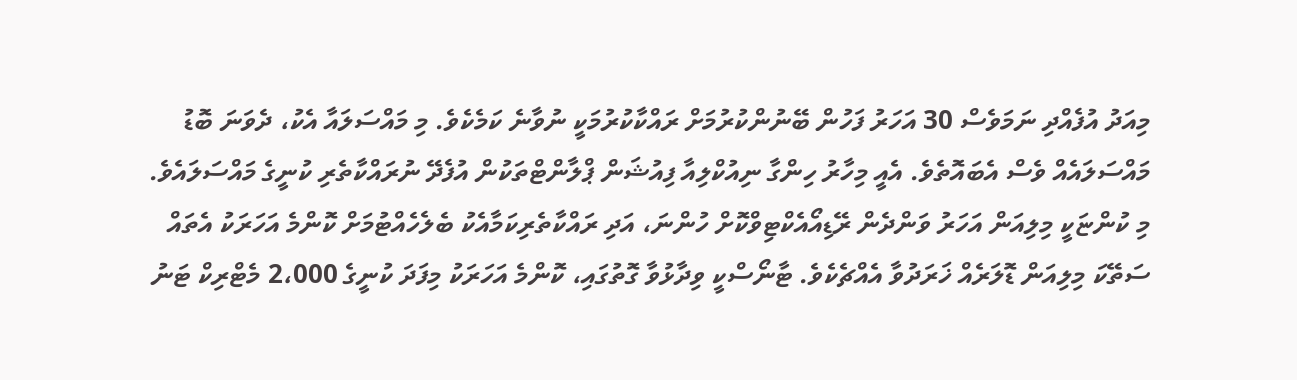މިއަދު އުފެއްދި ނަމަވެސް 30 އަހަރު ފަހުން ބޭނުންކުރުމަށް ރައްކާކުރުމަކީ ނުވާނެ ކަމެކެވެ. މި މައްސަލައާ އެކު، ދެވަނަ ބޮޑު މައްސަލައެއް ވެސް އެބައޮތެވެ. އެއީ މިހާރު ހިންގާ ނިއުކްލިއާ ފިއުޝަން ޕްލާންޓްތަކުން އުފެދޭ ނުރައްކާތެރި ކުނީގެ މައްސަލައެވެ. މި ކުންޏަކީ މިލިއަން އަހަރު ވަންދެން ރޭޑިއޯއެކްޓިވްކޮށް ހުންނަ، އަދި ރައްކާތެރިކަމާއެކު ބެލެހެއްޓުމަށް ކޮންމެ އަހަރަކު އެތައް ސަތޭކަ މިލިއަން ޑޮލަރެއް ޚަރަދުވާ އެއްޗެކެވެ. ޓާނޯސްކީ ވިދާޅުވާ ގޮތުގައި، ކޮންމެ އަހަރަކު މިފަދަ ކުނީގެ 2،000 މެޓްރިކް ޓަނު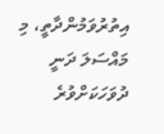އިތުރުވަމުންދާތީ، މި މައްސަލަ ދަނީ ދުވަހަކަށްވުރެ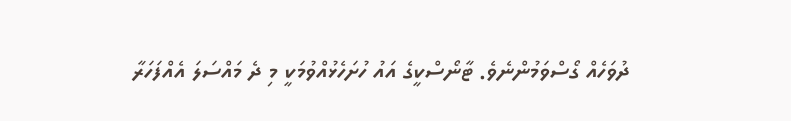ދުވަހެއް ގޯސްވަމުންނެވެ. ޓާނޯސްކީގެ އައު ހުށަހެޅުއްވުމަކީ މި ދެ މައްސަލަ އެއްފަހަރާ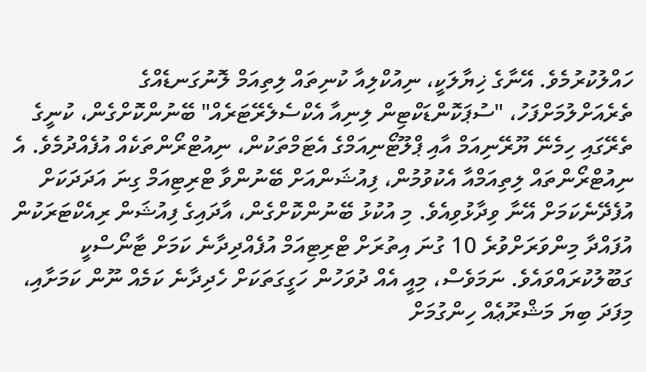ހައްލުކުރުމެވެ. އޭނާގެ ޚިޔާލަކީ، ނިއުކްލިއާ ކުނިތައް ލިތިއަމް ލޮނުގަނޑެއްގެ ތެރެއަށްލުމަށްފަހު، "ސުޕަކޮންޑަކްޓިން ލިނިއާ އެކްސެލެރޭޓަރެއް" ބޭނުންކޮށްގެން، ކުނީގެ ތެރޭގައި ހިމެނޭ ޔޫރޭނިއަމް އާއި ޕްލޫޓޯނިއަމްގެ އެޓަމްތަކުން، ނިއުޓްރޯންތަކެއް އުފެއްދުމެވެ. އެ ނިއުޓްރޯންތައް ލިތިއަމްއާ އެކުވުމުން، ފިއުޝަންއަށް ބޭނުންވާ ޓްރިޓިއަމް ގިނަ އަދަދަކަށް އުފެދޭނެކަމަށް އޭނާ ވިދާޅުވިއެވެ. މި އުކުޅު ބޭނުންކޮށްގެން، އާދައިގެ ފިއުޝަން ރިއެކްޓަރަކުން އުފައްދާ މިންވަރަށްވުރެ 10 ގުނަ އިތުރަށް ޓްރިޓިއަމް އުފެއްދިދާނެ ކަމަށް ޓާނޯސްކީ ގަބޫލުކުރައްވައެވެ. ނަމަވެސް، މިއީ އެއް ދުވަހުން ހަގީގަތަކަށް ހެދިދާނެ ކަމެއް ނޫން ކަމަށާއި، މިފަދަ ބިޔަ މަޝްރޫޢެއް ހިންގުމަށް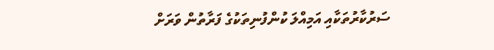ސަރުކާރުތަކާއި އަމިއްލަ ކުންފުނިތަކުގެ ފަރާތުން ވަރަށް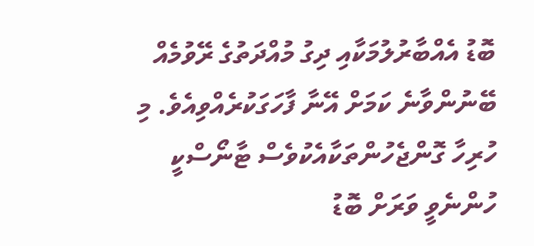ބޮޑު އެއްބާރުލުމަކާއި ދިގު މުއްދަތުގެ ރޭވުމެއް ބޭނުންވާނެ ކަމަށް އޭނާ ފާހަގަކުރެއްވިއެވެ. މި ހުރިހާ ގޮންޖެހުންތަކާއެކުވެސް ޓާނޯސްކީ ހުންނެވީ ވަރަށް ބޮޑު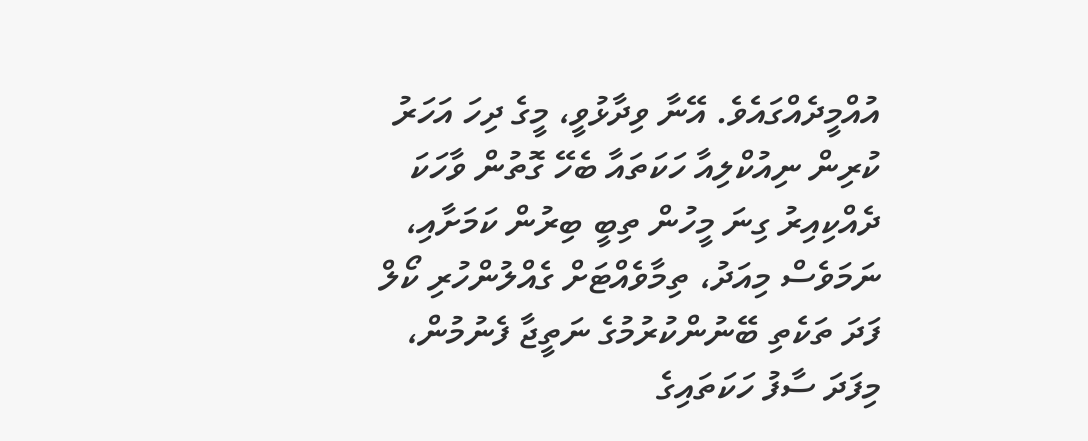އުއްމީދެއްގައެވެ. އޭނާ ވިދާޅުވީ، މީގެ ދިހަ އަހަރު ކުރިން ނިއުކްލިއާ ހަކަތައާ ބެހޭ ގޮތުން ވާހަކަ ދެއްކިއިރު ގިނަ މީހުން ތިބީ ބިރުން ކަމަށާއި، ނަމަވެސް މިއަދު، ތިމާވެއްޓަށް ގެއްލުންހުރި ކޯލް ފަދަ ތަކެތި ބޭނުންކުރުމުގެ ނަތީޖާ ފެނުމުން، މިފަދަ ސާފު ހަކަތައިގެ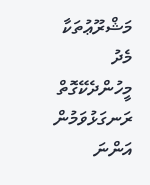މަޝްރޫޢުތަކާ މެދު މީހުންދެކޭގޮތް ރަނގަޅުވަމުން އަންނަ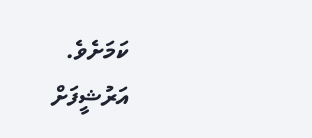ކަމަށެވެ.
އަރުޝީފަށް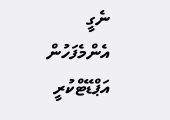ނެގީ
އެންމެފަހުން އަޕްޑޭޓްކުރީ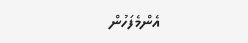އެންމެފަހުން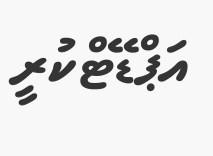އަޕްޑޭޓްކުރީ